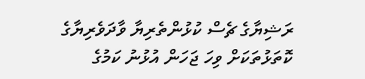ރަޝިޔާގެ ޗެސް ކުޅުންތެރިޔާ ވާދަވެރިޔާގެ ކޮތަޅުތަކަށް ވިހަ ޖަހަން އުޅުނު ކަމުގެ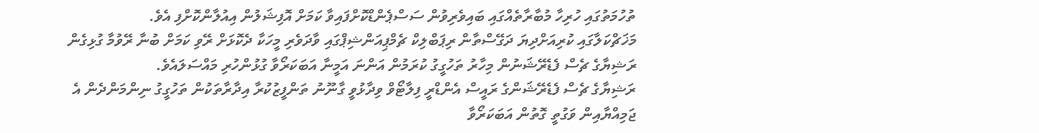ތުހުމަތުގައި ހުރިހާ މުބާރާތެއްގައި ބައިވެރިވުން ސަސްޕެންޑްކޮށްފައިވާ ކަމަށް އޮފިޝަލުން އިއުލާންކޮށްފި އެވެ.
މަޚަޗްކަލާގައި ކުރިއަށްދިޔަ ދަގޭސްތާން ރިޕަބްލިކް ޗެމްޕިއަންޝިޕްގައި ވާދަވެރި މީހަކާ ދެކޮޅަށް ރޭވި ކަމަށް ބުނާ ރޭވުމާ ގުޅިގެން ރަޝިޔާގެ ޗެސް ފެޑެރޭޝަނުން މިހާރު ތަހުގީގު ކުރަމުން އަންނަ އަމީނާ އަބަކަރޯވާ ގުޅުންހުރި މައްސަލައެވެ.
ރަޝިޔާގެ ޗެސް ފެޑެރޭޝަންގެ ރައީސް އެންޑްރީ ފިލާޓޯވް ވިދާޅުވީ ގާނޫނު ތަންފީޒުކުރާ އިދާރާތަކުން ތަހުގީގު ނިންމަންދެން އެ ޖަމިއްޔާއިން ވަގުތީ ގޮތުން އަބަކަރޯވާ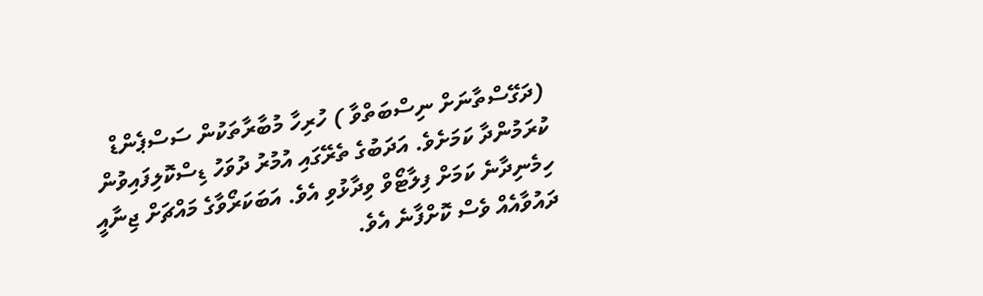(ދަގޭސްތާނަށް ނިސްބަތްވާ ) ހުރިހާ މުބާރާތަކުން ސަސްޕެންޑް ކުރަމުންދާ ކަމަށެވެ. އަދަބުގެ ތެރޭގައި އުމުރު ދުވަހު ޑިސްކޮލިފައިވުން ހިމެނިދާނެ ކަމަށް ފިލާޓޯވް ވިދާޅުވި އެވެ. އަބަކަރޯވާގެ މައްޗަށް ޖިނާއީ ދައުވާއެއް ވެސް ކޮށްފާނެ އެވެ.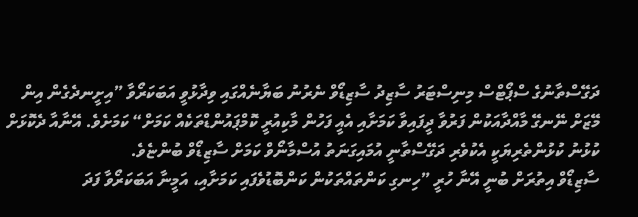ދަގޭސްތާނުގެ ސްޕޯޓްސް މިނިސްޓަރު ސާޒިދު ސާޒިޑޯވް ނެރުނު ބަޔާނެއްގައި ވިދާޅުވީ އަބަކަރޯވާ ”އިށީނދެގެން އިން މޭޒަށް ނޭނގޭ މާއްދާއަކުން ފަރުވާ ދީފައިވާ ކަމަށާއި އެއީ ފަހުން މާކިއުރީ ކޮމްޕައުންޑްތަކެއް ކަމަށް“ ކަމަށެވެ. އޭނާއާ ދެކޮޅަށް ކުޅުނު ކުޅުންތެރިޔަކީ އެކުވެރި ދަގޭސްތާނީ އުމައިގަނަތު އުސްމާނޯވް ކަމަށް ސާޒިޑޯވް ބުންޏެވެ.
ސާޒިޑޯވް އިތުރަށް ބުނީ އޭނާ ހުރީ ”ހިނގި ކަންތައްތަކުން ކަންބޮޑުވެފައި ކަމަށާއި، އަމީނާ އަބަކަރޯވާ ފަދަ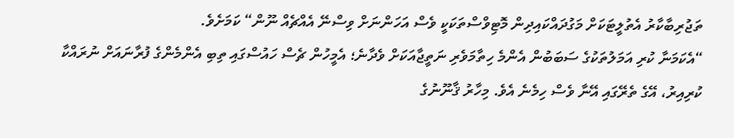ތަޖުރިބާކާރު އެތުލީޓަކަށް މަގުދައްކައިދިން މޮޓިވްސްތަކަކީ ވެސް އަހަންނަށް ވިސްނޭ އެއްޗެއް ނޫން“ ކަމަށެވެ.
“އެކަމަނާ ކުރި އަމަލުތަކުގެ ސަބަބުން އެންމެ ހިތާމަވެރި ނަތީޖާއަކަށް ވެދާނެ؛ އެމީހުން ޗެސް ހައުސްގައި ތިބި އެންމެންގެ ފުރާނައަށް ނުރައްކާ ކުރިއިރު، އޭގެ ތެރޭގައި އޭނާ ވެސް ހިމެނެ އެވެ. މިހާރު ޤާނޫނުގެ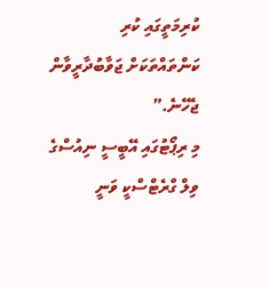ކުރިމަތީގައި ކުރި ކަންތައްތަކަށް ޖަވާބުދާރީވާން ޖެހޭނެ.”
މި ރިޕޯޓުގައި އޭބީސީ ނިއުސްގެ ވިލް ގްރެޓްސްކީ ވަނީ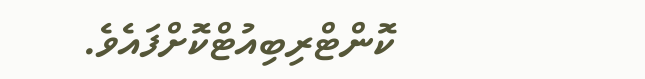ކޮންޓްރިބިއުޓްކޮށްފައެވެ.